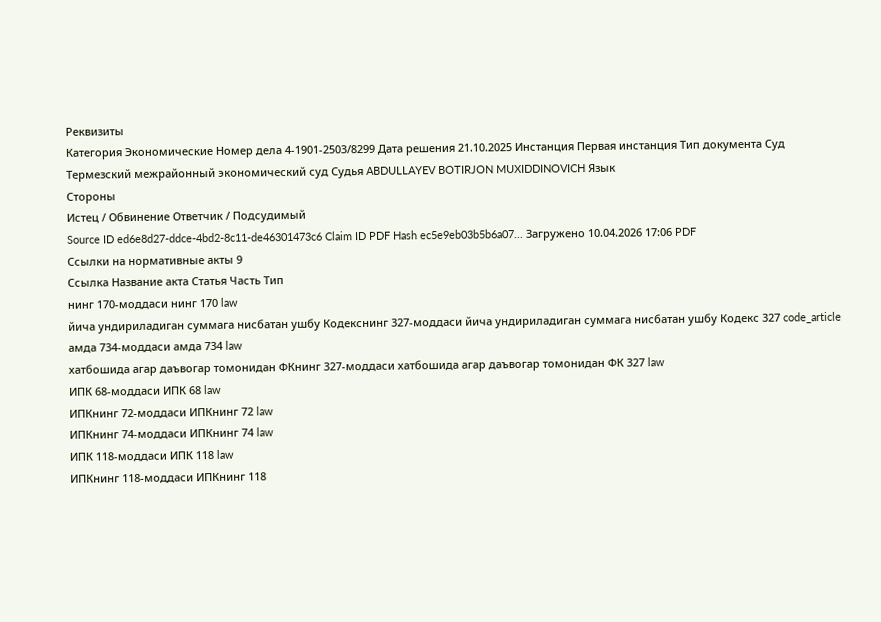Реквизиты
Категория Экономические Номер дела 4-1901-2503/8299 Дата решения 21.10.2025 Инстанция Первая инстанция Тип документа Суд Термезский межрайонный экономический суд Судья ABDULLAYEV BOTIRJON MUXIDDINOVICH Язык
Стороны
Истец / Обвинение Ответчик / Подсудимый
Source ID ed6e8d27-ddce-4bd2-8c11-de46301473c6 Claim ID PDF Hash ec5e9eb03b5b6a07... Загружено 10.04.2026 17:06 PDF
Ссылки на нормативные акты 9
Ссылка Название акта Статья Часть Тип
нинг 170-моддаси нинг 170 law
йича ундириладиган суммага нисбатан ушбу Кодекснинг 327-моддаси йича ундириладиган суммага нисбатан ушбу Кодекс 327 code_article
амда 734-моддаси амда 734 law
хатбошида агар даъвогар томонидан ФКнинг 327-моддаси хатбошида агар даъвогар томонидан ФК 327 law
ИПК 68-моддаси ИПК 68 law
ИПКнинг 72-моддаси ИПКнинг 72 law
ИПКнинг 74-моддаси ИПКнинг 74 law
ИПК 118-моддаси ИПК 118 law
ИПКнинг 118-моддаси ИПКнинг 118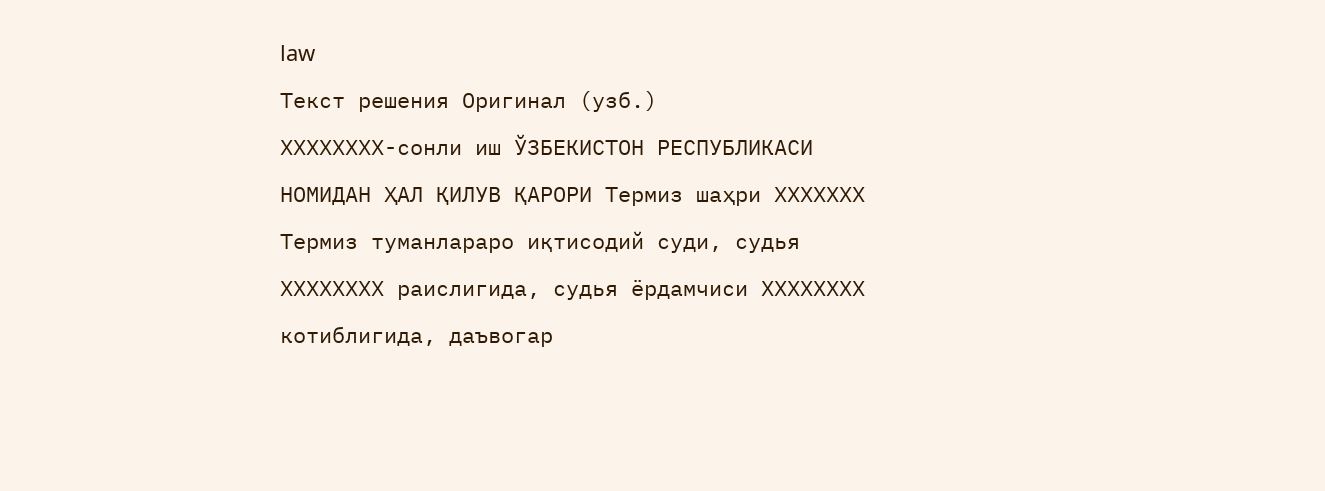law
Текст решения Оригинал (узб.)
ХХХХХХХХ-сонли иш ЎЗБЕКИСТОН РЕСПУБЛИКАСИ НОМИДАН ҲАЛ ҚИЛУВ ҚАРОРИ Термиз шаҳри ХХХХХХХ Термиз туманлараро иқтисодий суди, судья ХХХХХХХХ раислигида, судья ёрдамчиси ХХХХХХХХ котиблигида, даъвогар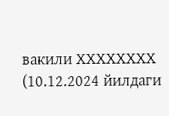вакили ХХХХХХХХ (10.12.2024 йилдаги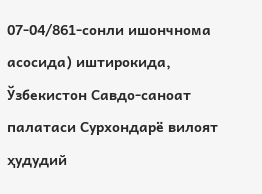07-04/861-сонли ишончнома асосида) иштирокида, Ўзбекистон Савдо-саноат палатаси Сурхондарё вилоят ҳудудий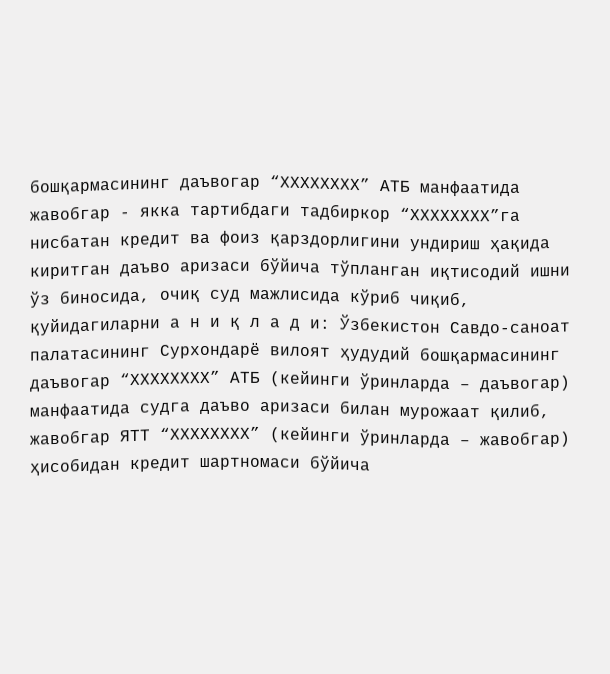бошқармасининг даъвогар “ХХХХХХХХ” АТБ манфаатида жавобгар - якка тартибдаги тадбиркор “ХХХХХХХХ”га нисбатан кредит ва фоиз қарздорлигини ундириш ҳақида киритган даъво аризаси бўйича тўпланган иқтисодий ишни ўз биносида, очиқ суд мажлисида кўриб чиқиб, қуйидагиларни а н и қ л а д и: Ўзбекистон Савдо-саноат палатасининг Сурхондарё вилоят ҳудудий бошқармасининг даъвогар “ХХХХХХХХ” АТБ (кейинги ўринларда – даъвогар) манфаатида судга даъво аризаси билан мурожаат қилиб, жавобгар ЯТТ “ХХХХХХХХ” (кейинги ўринларда – жавобгар) ҳисобидан кредит шартномаси бўйича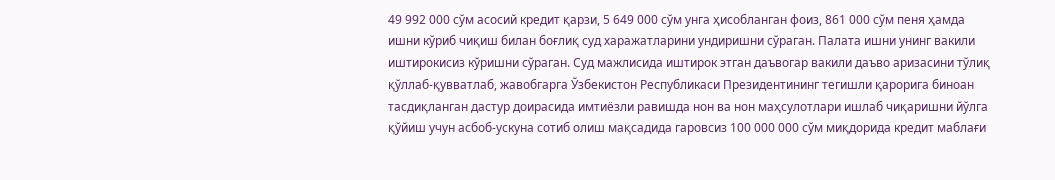49 992 000 сўм асосий кредит қарзи, 5 649 000 сўм унга ҳисобланган фоиз, 861 000 сўм пеня ҳамда ишни кўриб чиқиш билан боғлиқ суд харажатларини ундиришни сўраган. Палата ишни унинг вакили иштирокисиз кўришни сўраган. Суд мажлисида иштирок этган даъвогар вакили даъво аризасини тўлиқ қўллаб-қувватлаб, жавобгарга Ўзбекистон Республикаси Президентининг тегишли қарорига биноан тасдиқланган дастур доирасида имтиёзли равишда нон ва нон маҳсулотлари ишлаб чиқаришни йўлга қўйиш учун асбоб-ускуна сотиб олиш мақсадида гаровсиз 100 000 000 сўм миқдорида кредит маблағи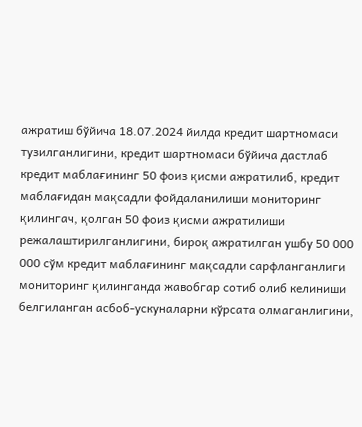ажратиш бўйича 18.07.2024 йилда кредит шартномаси тузилганлигини, кредит шартномаси бўйича дастлаб кредит маблағининг 50 фоиз қисми ажратилиб, кредит маблағидан мақсадли фойдаланилиши мониторинг қилингач, қолган 50 фоиз қисми ажратилиши режалаштирилганлигини, бироқ ажратилган ушбу 50 000 000 сўм кредит маблағининг мақсадли сарфланганлиги мониторинг қилинганда жавобгар сотиб олиб келиниши белгиланган асбоб-ускуналарни кўрсата олмаганлигини,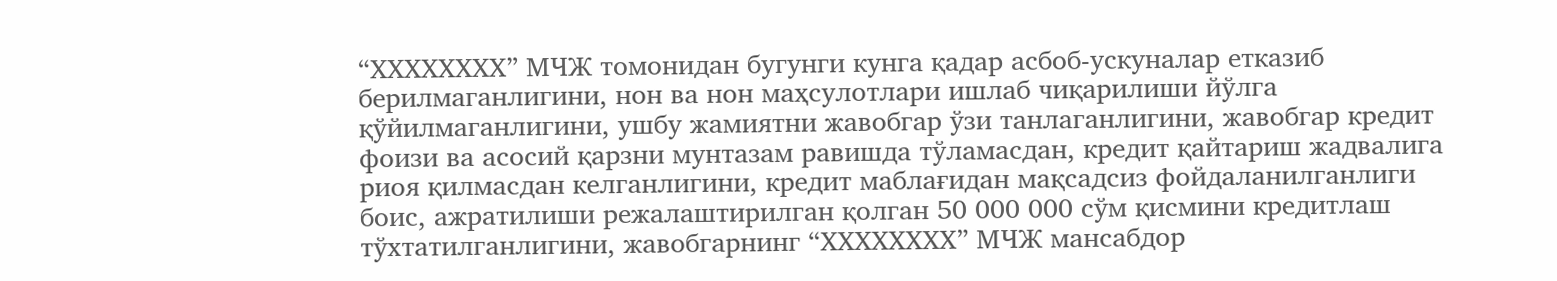“ХХХХХХХХ” МЧЖ томонидан бугунги кунга қадар асбоб-ускуналар етказиб берилмаганлигини, нон ва нон маҳсулотлари ишлаб чиқарилиши йўлга қўйилмаганлигини, ушбу жамиятни жавобгар ўзи танлаганлигини, жавобгар кредит фоизи ва асосий қарзни мунтазам равишда тўламасдан, кредит қайтариш жадвалига риоя қилмасдан келганлигини, кредит маблағидан мақсадсиз фойдаланилганлиги боис, ажратилиши режалаштирилган қолган 50 000 000 сўм қисмини кредитлаш тўхтатилганлигини, жавобгарнинг “ХХХХХХХХ” МЧЖ мансабдор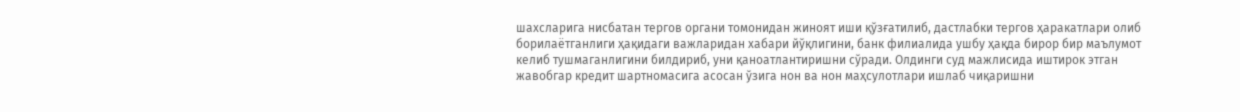шахсларига нисбатан тергов органи томонидан жиноят иши қўзғатилиб, дастлабки тергов ҳаракатлари олиб борилаётганлиги ҳақидаги важларидан хабари йўқлигини, банк филиалида ушбу ҳақда бирор бир маълумот келиб тушмаганлигини билдириб, уни қаноатлантиришни сўради. Олдинги суд мажлисида иштирок этган жавобгар кредит шартномасига асосан ўзига нон ва нон маҳсулотлари ишлаб чиқаришни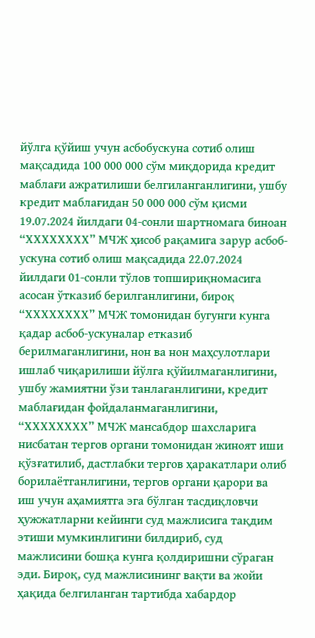йўлга қўйиш учун асбобускуна сотиб олиш мақсадида 100 000 000 сўм миқдорида кредит маблағи ажратилиши белгиланганлигини, ушбу кредит маблағидан 50 000 000 сўм қисми 19.07.2024 йилдаги 04-сонли шартномага биноан “ХХХХХХХХ” МЧЖ ҳисоб рақамига зарур асбоб-ускуна сотиб олиш мақсадида 22.07.2024 йилдаги 01-сонли тўлов топшириқномасига асосан ўтказиб берилганлигини, бироқ “ХХХХХХХХ” МЧЖ томонидан бугунги кунга қадар асбоб-ускуналар етказиб берилмаганлигини, нон ва нон маҳсулотлари ишлаб чиқарилиши йўлга қўйилмаганлигини, ушбу жамиятни ўзи танлаганлигини, кредит маблағидан фойдаланмаганлигини, “ХХХХХХХХ” МЧЖ мансабдор шахсларига нисбатан тергов органи томонидан жиноят иши қўзғатилиб, дастлабки тергов ҳаракатлари олиб борилаётганлигини, тергов органи қарори ва иш учун аҳамиятга эга бўлган тасдиқловчи ҳужжатларни кейинги суд мажлисига тақдим этиши мумкинлигини билдириб, суд мажлисини бошқа кунга қолдиришни сўраган эди. Бироқ, суд мажлисининг вақти ва жойи ҳақида белгиланган тартибда хабардор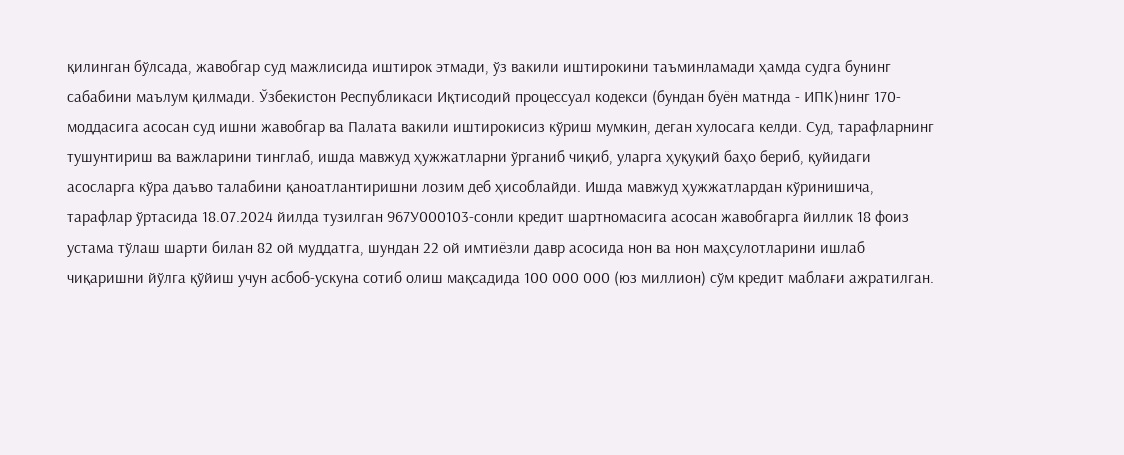қилинган бўлсада, жавобгар суд мажлисида иштирок этмади, ўз вакили иштирокини таъминламади ҳамда судга бунинг сабабини маълум қилмади. Ўзбекистон Республикаси Иқтисодий процессуал кодекси (бундан буён матнда - ИПК)нинг 170-моддасига асосан суд ишни жавобгар ва Палата вакили иштирокисиз кўриш мумкин, деган хулосага келди. Суд, тарафларнинг тушунтириш ва важларини тинглаб, ишда мавжуд ҳужжатларни ўрганиб чиқиб, уларга ҳуқуқий баҳо бериб, қуйидаги асосларга кўра даъво талабини қаноатлантиришни лозим деб ҳисоблайди. Ишда мавжуд ҳужжатлардан кўринишича, тарафлар ўртасида 18.07.2024 йилда тузилган 967У000103-сонли кредит шартномасига асосан жавобгарга йиллик 18 фоиз устама тўлаш шарти билан 82 ой муддатга, шундан 22 ой имтиёзли давр асосида нон ва нон маҳсулотларини ишлаб чиқаришни йўлга қўйиш учун асбоб-ускуна сотиб олиш мақсадида 100 000 000 (юз миллион) сўм кредит маблағи ажратилган.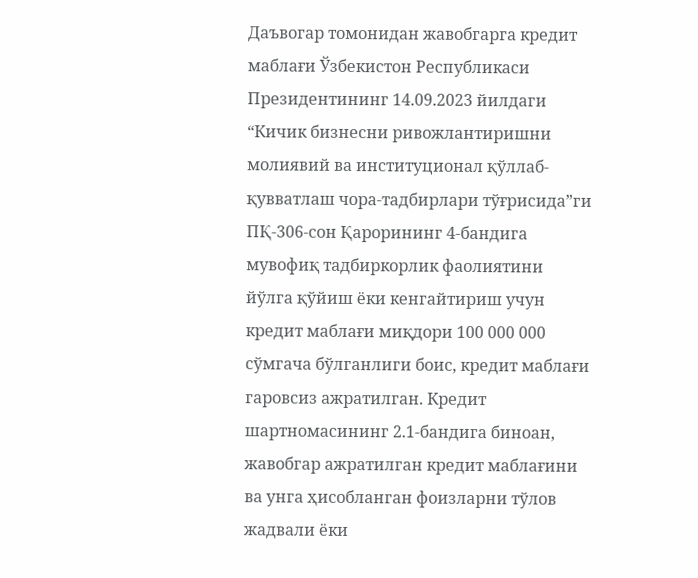Даъвогар томонидан жавобгарга кредит маблағи Ўзбекистон Республикаси Президентининг 14.09.2023 йилдаги “Кичик бизнесни ривожлантиришни молиявий ва институционал қўллаб-қувватлаш чора-тадбирлари тўғрисида”ги ПҚ-306-сон Қарорининг 4-бандига мувофиқ тадбиркорлик фаолиятини йўлга қўйиш ёки кенгайтириш учун кредит маблағи миқдори 100 000 000 сўмгача бўлганлиги боис, кредит маблағи гаровсиз ажратилган. Кредит шартномасининг 2.1-бандига биноан, жавобгар ажратилган кредит маблағини ва унга ҳисобланган фоизларни тўлов жадвали ёки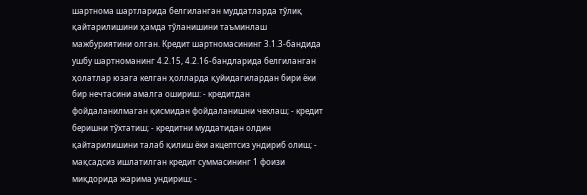шартнома шартларида белгиланган муддатларда тўлиқ қайтарилишини ҳамда тўланишини таъминлаш мажбуриятини олган. Кредит шартномасининг 3.1.3-бандида ушбу шартноманинг 4.2.15, 4.2.16-бандларида белгиланган ҳолатлар юзага келган ҳолларда қуйидагилардан бири ёки бир нечтасини амалга ошириш: - кредитдан фойдаланилмаган қисмидан фойдаланишни чеклаш; - кредит беришни тўхтатиш; - кредитни муддатидан олдин қайтарилишини талаб қилиш ёки акцептсиз ундириб олиш; - мақсадсиз ишлатилган кредит суммасининг 1 фоизи миқдорида жарима ундириш; -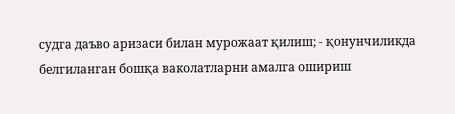судга даъво аризаси билан мурожаат қилиш; - қонунчиликда белгиланган бошқа ваколатларни амалга ошириш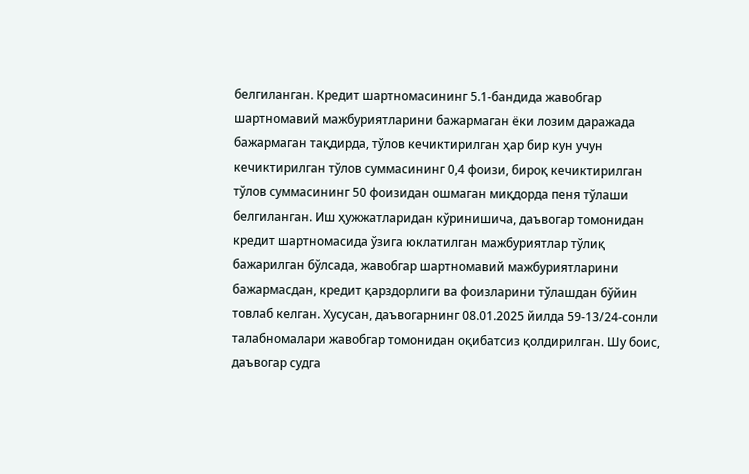белгиланган. Кредит шартномасининг 5.1-бандида жавобгар шартномавий мажбуриятларини бажармаган ёки лозим даражада бажармаган тақдирда, тўлов кечиктирилган ҳар бир кун учун кечиктирилган тўлов суммасининг 0,4 фоизи, бироқ кечиктирилган тўлов суммасининг 50 фоизидан ошмаган миқдорда пеня тўлаши белгиланган. Иш ҳужжатларидан кўринишича, даъвогар томонидан кредит шартномасида ўзига юклатилган мажбуриятлар тўлиқ бажарилган бўлсада, жавобгар шартномавий мажбуриятларини бажармасдан, кредит қарздорлиги ва фоизларини тўлашдан бўйин товлаб келган. Хусусан, даъвогарнинг 08.01.2025 йилда 59-13/24-сонли талабномалари жавобгар томонидан оқибатсиз қолдирилган. Шу боис, даъвогар судга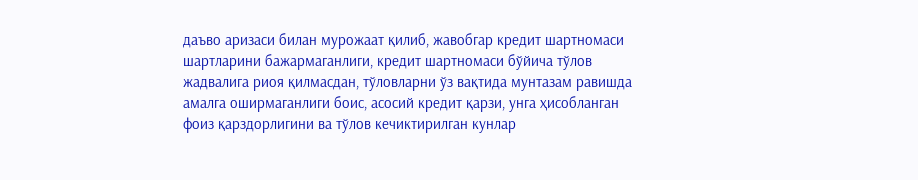даъво аризаси билан мурожаат қилиб, жавобгар кредит шартномаси шартларини бажармаганлиги, кредит шартномаси бўйича тўлов жадвалига риоя қилмасдан, тўловларни ўз вақтида мунтазам равишда амалга оширмаганлиги боис, асосий кредит қарзи, унга ҳисобланган фоиз қарздорлигини ва тўлов кечиктирилган кунлар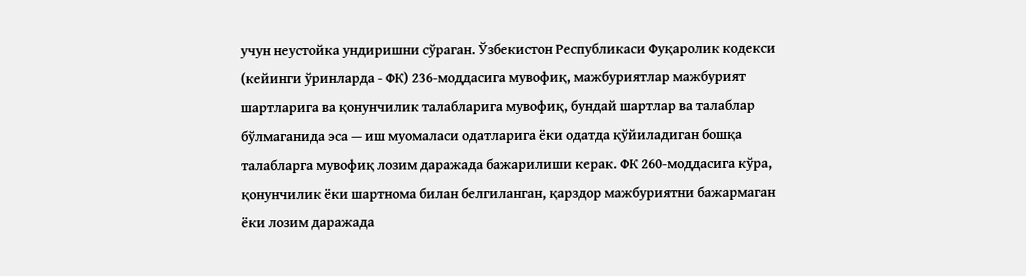учун неустойка ундиришни сўраган. Ўзбекистон Республикаси Фуқаролик кодекси (кейинги ўринларда - ФК) 236-моддасига мувофиқ, мажбуриятлар мажбурият шартларига ва қонунчилик талабларига мувофиқ, бундай шартлар ва талаблар бўлмаганида эса — иш муомаласи одатларига ёки одатда қўйиладиган бошқа талабларга мувофиқ лозим даражада бажарилиши керак. ФК 260-моддасига кўра, қонунчилик ёки шартнома билан белгиланган, қарздор мажбуриятни бажармаган ёки лозим даражада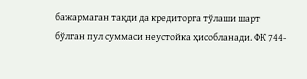бажармаган тақди да кредиторга тўлаши шарт бўлган пул суммаси неустойка ҳисобланади. ФК 744-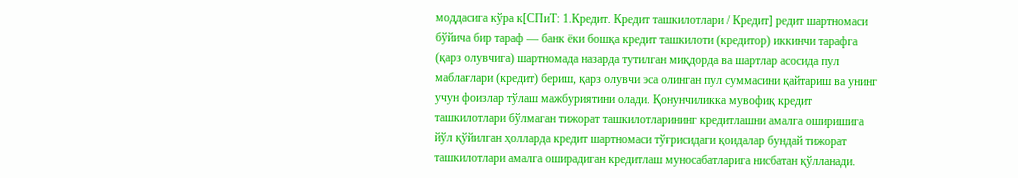моддасига кўра к[СПиТ: 1.Кредит. Кредит ташкилотлари / Кредит] редит шартномаси бўйича бир тараф — банк ёки бошқа кредит ташкилоти (кредитор) иккинчи тарафга (қарз олувчига) шартномада назарда тутилган миқдорда ва шартлар асосида пул маблағлари (кредит) бериш, қарз олувчи эса олинган пул суммасини қайтариш ва унинг учун фоизлар тўлаш мажбуриятини олади. Қонунчиликка мувофиқ кредит ташкилотлари бўлмаган тижорат ташкилотларининг кредитлашни амалга оширишига йўл қўйилган ҳолларда кредит шартномаси тўғрисидаги қоидалар бундай тижорат ташкилотлари амалга оширадиган кредитлаш муносабатларига нисбатан қўлланади.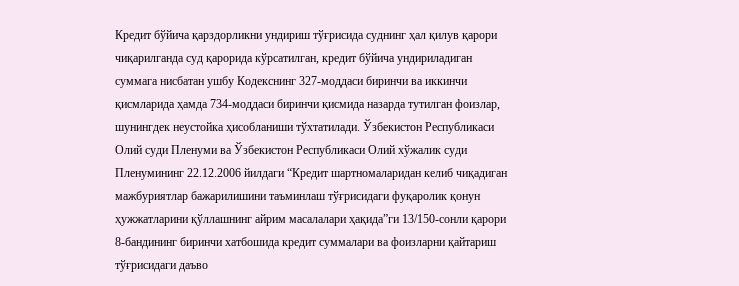Кредит бўйича қарздорликни ундириш тўғрисида суднинг ҳал қилув қарори чиқарилганда суд қарорида кўрсатилган, кредит бўйича ундириладиган суммага нисбатан ушбу Кодекснинг 327-моддаси биринчи ва иккинчи қисмларида ҳамда 734-моддаси биринчи қисмида назарда тутилган фоизлар, шунингдек неустойка ҳисобланиши тўхтатилади. Ўзбекистон Республикаси Олий суди Пленуми ва Ўзбекистон Республикаси Олий хўжалик суди Пленумининг 22.12.2006 йилдаги “Кредит шартномаларидан келиб чиқадиган мажбуриятлар бажарилишини таъминлаш тўғрисидаги фуқаролик қонун ҳужжатларини қўллашнинг айрим масалалари ҳақида”ги 13/150-сонли қарори 8-бандининг биринчи хатбошида кредит суммалари ва фоизларни қайтариш тўғрисидаги даъво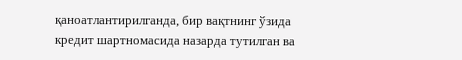қаноатлантирилганда, бир вақтнинг ўзида кредит шартномасида назарда тутилган ва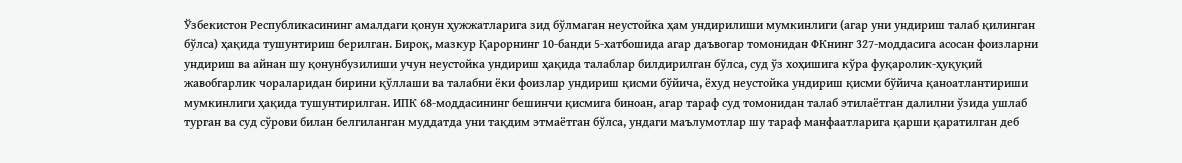Ўзбекистон Республикасининг амалдаги қонун ҳужжатларига зид бўлмаган неустойка ҳам ундирилиши мумкинлиги (агар уни ундириш талаб қилинган бўлса) ҳақида тушунтириш берилган. Бироқ, мазкур Қарорнинг 10-банди 5-хатбошида агар даъвогар томонидан ФКнинг 327-моддасига асосан фоизларни ундириш ва айнан шу қонунбузилиши учун неустойка ундириш ҳақида талаблар билдирилган бўлса, суд ўз хоҳишига кўра фуқаролик-ҳуқуқий жавобгарлик чораларидан бирини қўллаши ва талабни ёки фоизлар ундириш қисми бўйича, ёхуд неустойка ундириш қисми бўйича қаноатлантириши мумкинлиги ҳақида тушунтирилган. ИПК 68-моддасининг бешинчи қисмига биноан, агар тараф суд томонидан талаб этилаётган далилни ўзида ушлаб турган ва суд сўрови билан белгиланган муддатда уни тақдим этмаётган бўлса, ундаги маълумотлар шу тараф манфаатларига қарши қаратилган деб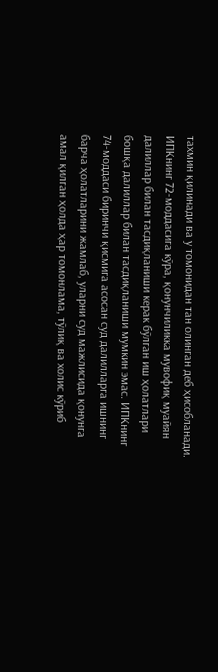тахмин қилинади ва у томонидан тан олинган деб ҳисобланади. ИПКнинг 72-моддасига кўра, қонунчиликка мувофиқ муайян далиллар билан тасдиқланиши керак бўлган иш ҳолатлари бошқа далиллар билан тасдиқланиши мумкин эмас. ИПКнинг 74-моддаси биринчи қисмига асосан суд далилларга ишнинг барча ҳолатларини жамлаб, уларни суд мажлисида қонунга амал қилган ҳолда ҳар томонлама, тўлиқ ва холис кўриб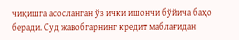чиқишга асосланган ўз ички ишончи бўйича баҳо беради. Суд жавобгарнинг кредит маблағидан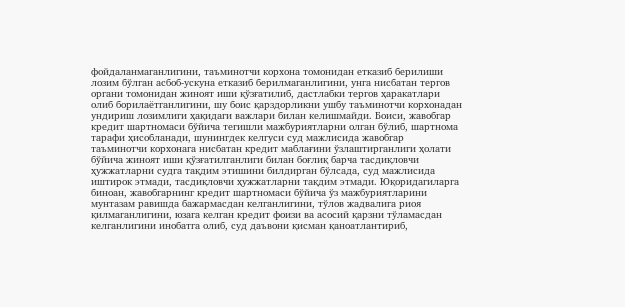фойдаланмаганлигини, таъминотчи корхона томонидан етказиб берилиши лозим бўлган асбоб-ускуна етказиб берилмаганлигини, унга нисбатан тергов органи томонидан жиноят иши қўзғатилиб, дастлабки тергов ҳаракатлари олиб борилаётганлигини, шу боис қарздорликни ушбу таъминотчи корхонадан ундириш лозимлиги ҳақидаги важлари билан келишмайди. Боиси, жавобгар кредит шартномаси бўйича тегишли мажбуриятларни олган бўлиб, шартнома тарафи ҳисобланади, шунингдек келгуси суд мажлисида жавобгар таъминотчи корхонага нисбатан кредит маблағини ўзлаштирганлиги ҳолати бўйича жиноят иши қўзғатилганлиги билан боғлиқ барча тасдиқловчи ҳужжатларни судга тақдим этишини билдирган бўлсада, суд мажлисида иштирок этмади, тасдиқловчи ҳужжатларни тақдим этмади. Юқоридагиларга биноан, жавобгарнинг кредит шартномаси бўйича ўз мажбуриятларини мунтазам равишда бажармасдан келганлигини, тўлов жадвалига риоя қилмаганлигини, юзага келган кредит фоизи ва асосий қарзни тўламасдан келганлигини инобатга олиб, суд даъвони қисман қаноатлантириб,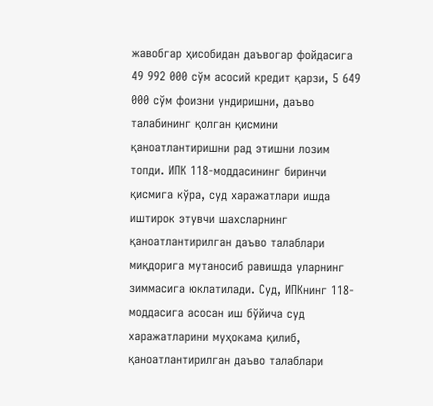жавобгар ҳисобидан даъвогар фойдасига 49 992 000 сўм асосий кредит қарзи, 5 649 000 сўм фоизни ундиришни, даъво талабининг қолган қисмини қаноатлантиришни рад этишни лозим топди. ИПК 118-моддасининг биринчи қисмига кўра, суд харажатлари ишда иштирок этувчи шахсларнинг қаноатлантирилган даъво талаблари миқдорига мутаносиб равишда уларнинг зиммасига юклатилади. Суд, ИПКнинг 118-моддасига асосан иш бўйича суд харажатларини муҳокама қилиб, қаноатлантирилган даъво талаблари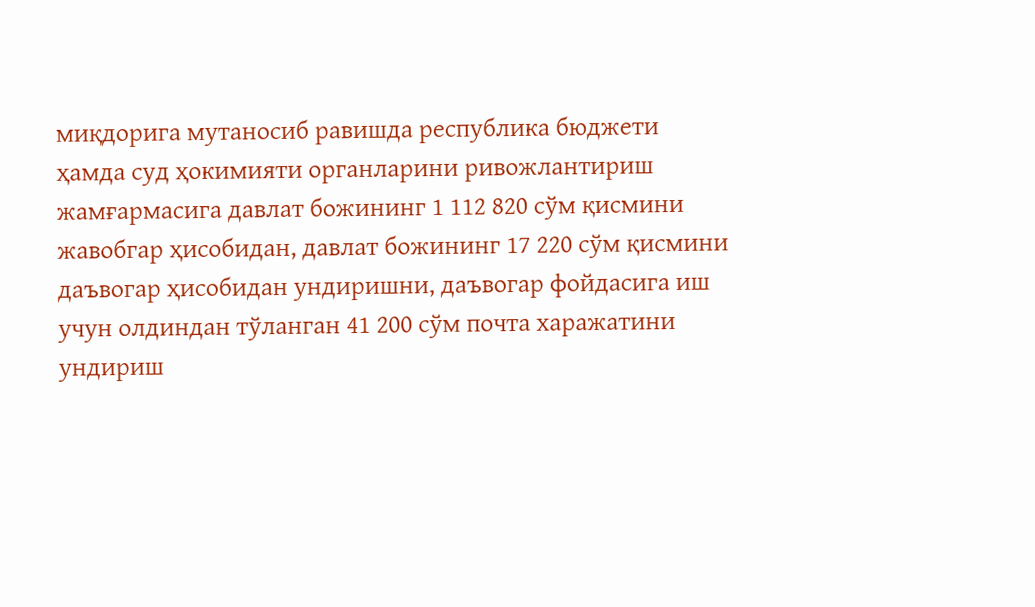миқдорига мутаносиб равишда республика бюджети ҳамда суд ҳокимияти органларини ривожлантириш жамғармасига давлат божининг 1 112 820 сўм қисмини жавобгар ҳисобидан, давлат божининг 17 220 сўм қисмини даъвогар ҳисобидан ундиришни, даъвогар фойдасига иш учун олдиндан тўланган 41 200 сўм почта харажатини ундириш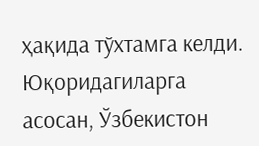ҳақида тўхтамга келди. Юқоридагиларга асосан, Ўзбекистон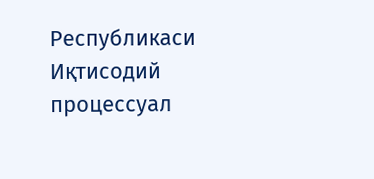Республикаси Иқтисодий процессуал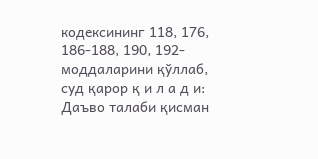кодексининг 118, 176, 186-188, 190, 192-моддаларини қўллаб, суд қарор қ и л а д и: Даъво талаби қисман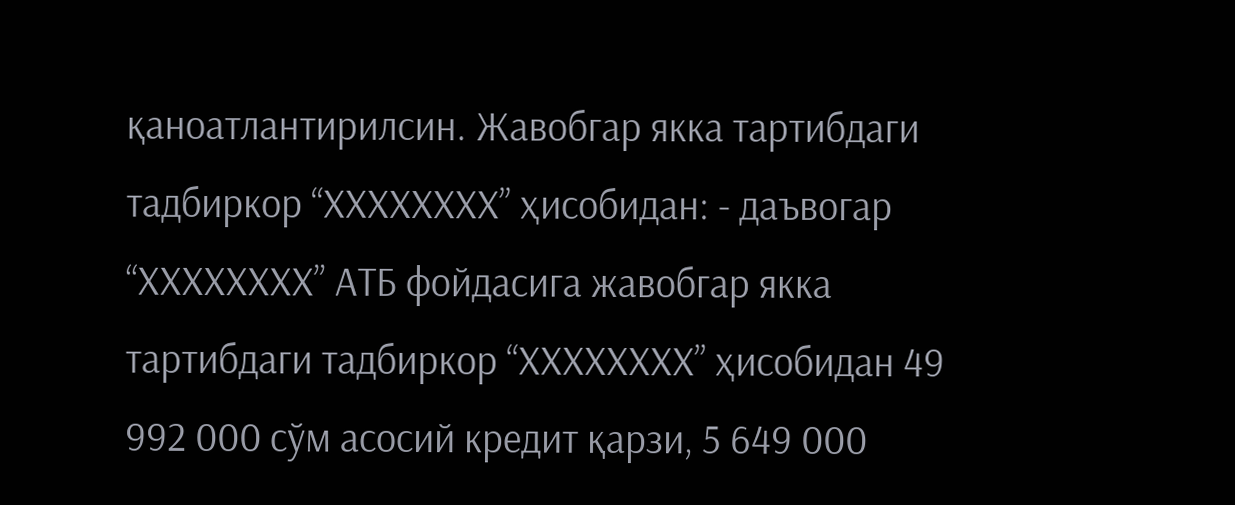қаноатлантирилсин. Жавобгар якка тартибдаги тадбиркор “ХХХХХХХХ” ҳисобидан: - даъвогар “ХХХХХХХХ” АТБ фойдасига жавобгар якка тартибдаги тадбиркор “ХХХХХХХХ” ҳисобидан 49 992 000 сўм асосий кредит қарзи, 5 649 000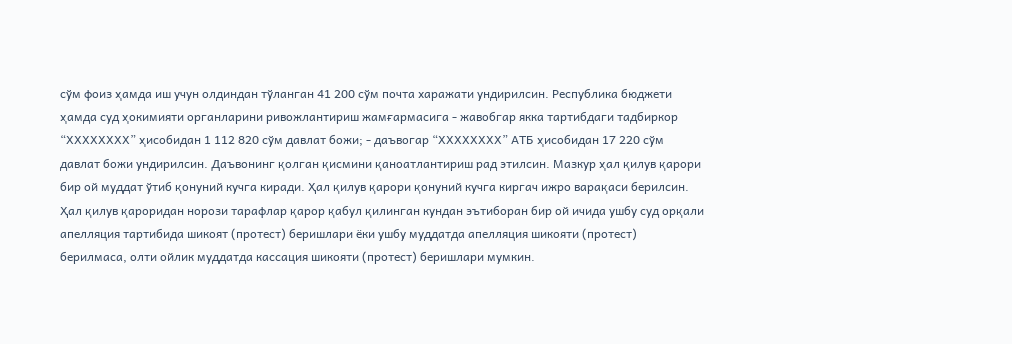сўм фоиз ҳамда иш учун олдиндан тўланган 41 200 сўм почта харажати ундирилсин. Республика бюджети ҳамда суд ҳокимияти органларини ривожлантириш жамғармасига - жавобгар якка тартибдаги тадбиркор “ХХХХХХХХ” ҳисобидан 1 112 820 сўм давлат божи; - даъвогар “ХХХХХХХХ” АТБ ҳисобидан 17 220 сўм давлат божи ундирилсин. Даъвонинг қолган қисмини қаноатлантириш рад этилсин. Мазкур ҳал қилув қарори бир ой муддат ўтиб қонуний кучга киради. Ҳал қилув қарори қонуний кучга киргач ижро варақаси берилсин. Ҳал қилув қароридан норози тарафлар қарор қабул қилинган кундан эътиборан бир ой ичида ушбу суд орқали апелляция тартибида шикоят (протест) беришлари ёки ушбу муддатда апелляция шикояти (протест) берилмаса, олти ойлик муддатда кассация шикояти (протест) беришлари мумкин.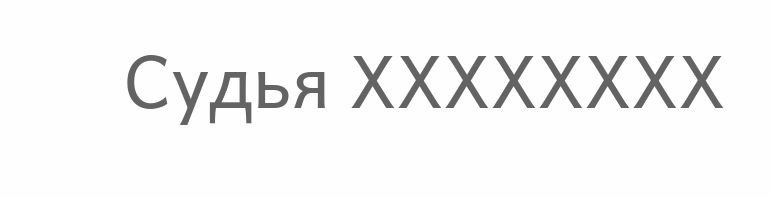Судья ХХХХХХХХ